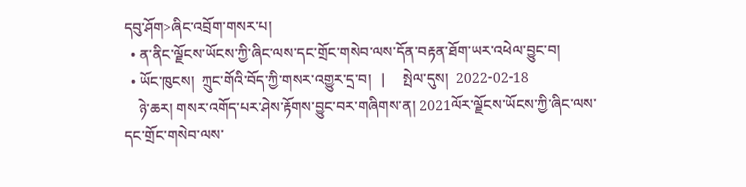དབུ་ཤོག>ཞིང་འབྲོག་གསར་པ།
  • ན་ནིང་ལྗོངས་ཡོངས་ཀྱི་ཞིང་ལས་དང་གྲོང་གསེབ་ལས་དོན་བརྟན་ཐོག་ཡར་འཕེལ་བྱུང་བ།
  • ཡོང་ཁུངས།  ཀྲུང་གོའི་བོད་ཀྱི་གསར་འགྱུར་དྲ་བ།   |     སྤེལ་དུས།  2022-02-18
    ཉེ་ཆར། གསར་འགོད་པར་ཤེས་རྟོགས་བྱུང་བར་གཞིགས་ན། 2021ལོར་ལྗོངས་ཡོངས་ཀྱི་ཞིང་ལས་དང་གྲོང་གསེབ་ལས་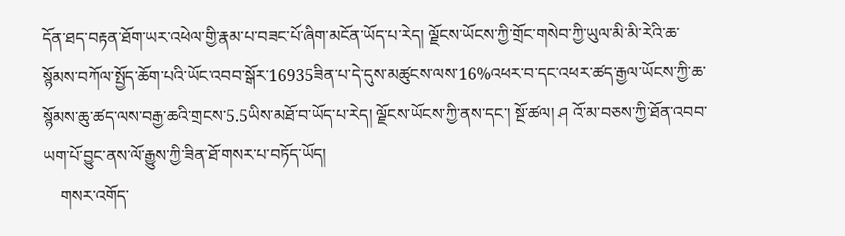དོན་ཐད་བརྟན་ཐོག་ཡར་འཕེལ་གྱི་རྣམ་པ་བཟང་པོ་ཞིག་མངོན་ཡོད་པ་རེད། ལྗོངས་ཡོངས་ཀྱི་གྲོང་གསེབ་ཀྱི་ཡུལ་མི་མི་རེའི་ཆ་སྙོམས་བཀོལ་སྤྱོད་ཆོག་པའི་ཡོང་འབབ་སྒོར་16935ཟིན་པ་དེ་དུས་མཚུངས་ལས་16%འཕར་བ་དང་འཕར་ཚད་རྒྱལ་ཡོངས་ཀྱི་ཆ་སྙོམས་ཆུ་ཚད་ལས་བརྒྱ་ཆའི་གྲངས་5.5ཡིས་མཐོ་བ་ཡོད་པ་རེད། ལྗོངས་ཡོངས་ཀྱི་ནས་དང་། སྔོ་ཚལ། ཤ འོ་མ་བཅས་ཀྱི་ཐོན་འབབ་ཡག་པོ་བྱུང་ནས་ལོ་རྒྱུས་ཀྱི་ཟིན་ཐོ་གསར་པ་བཏོད་ཡོད།
    གསར་འགོད་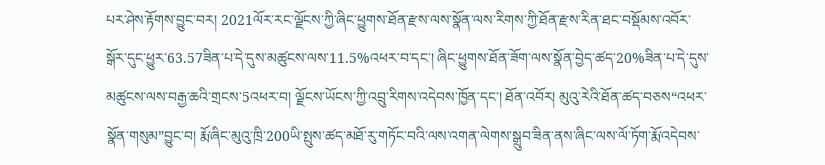པར་ཤེས་རྟོགས་བྱུང་བར། 2021ལོར་རང་ལྗོངས་ཀྱི་ཞིང་ཕྱུགས་ཐོན་རྫས་ལས་སྣོན་ལས་རིགས་ཀྱི་ཐོན་རྫས་རིན་ཐང་བསྡོམས་འབོར་སྒོར་དུང་ཕྱུར་63.57ཟིན་པ་དེ་དུས་མཚུངས་ལས་11.5%འཕར་བ་དང་། ཞིང་ཕྱུགས་ཐོན་ཟོག་ལས་སྣོན་བྱེད་ཚད་20%ཟིན་པ་དེ་དུས་མཚུངས་ལས་བརྒྱ་ཆའི་གྲངས་5འཕར་བ། ལྗོངས་ཡོངས་ཀྱི་འབྲུ་རིགས་འདེབས་ཁྱོན་དང་། ཐོན་འབོར། མུའུ་རེའི་ཐོན་ཚད་བཅས“འཕར་སྣོན་གསུམ”བྱུང་བ། རྨོ་ཞིང་མུའུ་ཁྲི་200ཡི་སྤུས་ཚད་མཐོ་རུ་གཏོང་བའི་ལས་འགན་ལེགས་སྒྲུབ་ཟིན་ནས་ཞིང་ལས་ལོ་ཏོག་རྨོ་འདེབས་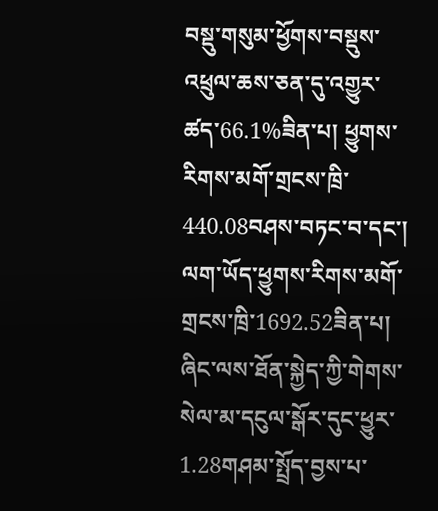བསྡུ་གསུམ་ཕྱོགས་བསྡུས་འཕྲུལ་ཆས་ཅན་དུ་འགྱུར་ཚད་66.1%ཟིན་པ། ཕྱུགས་རིགས་མགོ་གྲངས་ཁྲི་440.08བཤས་བཏང་བ་དང་། ལག་ཡོད་ཕྱུགས་རིགས་མགོ་གྲངས་ཁྲི་1692.52ཟིན་པ། ཞིང་ལས་ཐོན་སྐྱེད་ཀྱི་གེགས་སེལ་མ་དངུལ་སྒོར་དུང་ཕྱུར་1.28གཤམ་སྤྲོད་བྱས་པ་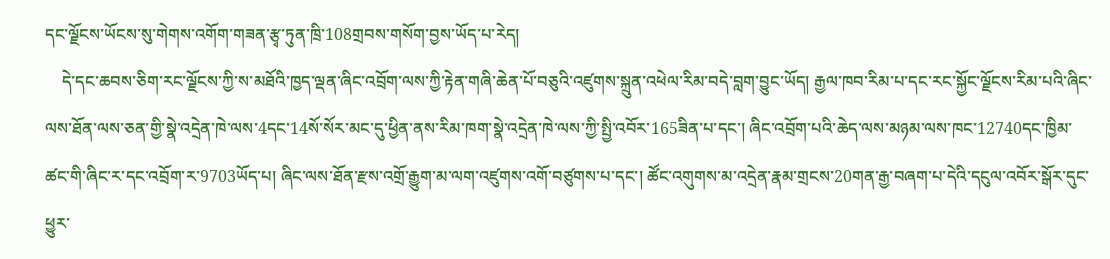དང་ལྗོངས་ཡོངས་སུ་གེགས་འགོག་གཟན་རྩྭ་ཏུན་ཁྲི་108གྲབས་གསོག་བྱས་ཡོད་པ་རེད།
    དེ་དང་ཆབས་ཅིག་རང་ལྗོངས་ཀྱི་ས་མཐོའི་ཁྱད་ལྡན་ཞིང་འབྲོག་ལས་ཀྱི་རྟེན་གཞི་ཆེན་པོ་བཅུའི་འཛུགས་སྐྲུན་འཕེལ་རིམ་བདེ་བླག་བྱུང་ཡོད། རྒྱལ་ཁབ་རིམ་པ་དང་རང་སྐྱོང་ལྗོངས་རིམ་པའི་ཞིང་ལས་ཐོན་ལས་ཅན་གྱི་སྣེ་འདྲེན་ཁེ་ལས་4དང་14སོ་སོར་མང་དུ་ཕྱིན་ནས་རིམ་ཁག་སྣེ་འདྲེན་ཁེ་ལས་ཀྱི་སྤྱི་འབོར་165ཟིན་པ་དང་། ཞིང་འབྲོག་པའི་ཆེད་ལས་མཉམ་ལས་ཁང་12740དང་ཁྱིམ་ཚང་གི་ཞིང་ར་དང་འབྲོག་ར་9703ཡོད་པ། ཞིང་ལས་ཐོན་རྫས་འགྲོ་རྒྱུག་མ་ལག་འཛུགས་འགོ་བཙུགས་པ་དང་། ཚོང་འགུགས་མ་འདྲེན་རྣམ་གྲངས་20གན་རྒྱ་བཞག་པ་དེའི་དངུལ་འབོར་སྒོར་དུང་ཕྱུར་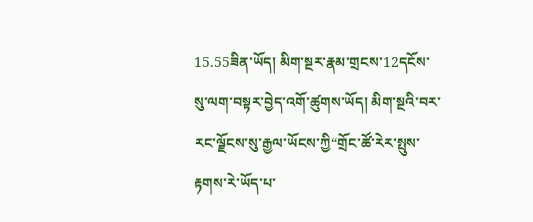15.55ཟིན་ཡོད། མིག་སྔར་རྣམ་གྲངས་12དངོས་སུ་ལག་བསྟར་བྱེད་འགོ་ཚུགས་ཡོད། མིག་སྔའི་བར་རང་ལྗོངས་སུ་རྒྱལ་ཡོངས་ཀྱི“གྲོང་ཚོ་རེར་སྤུས་རྟགས་རེ་ཡོད་པ་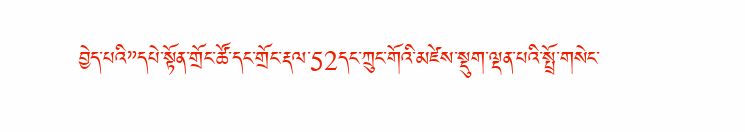བྱེད་པའི”དཔེ་སྟོན་གྲོང་ཚོ་དང་གྲོང་རྡལ་52དང་ཀྲུང་གོའི་མཛེས་སྡུག་ལྡན་པའི་སྤྲོ་གསེང་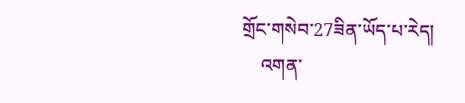གྲོང་གསེབ་27ཟིན་ཡོད་པ་རེད།
    འགན་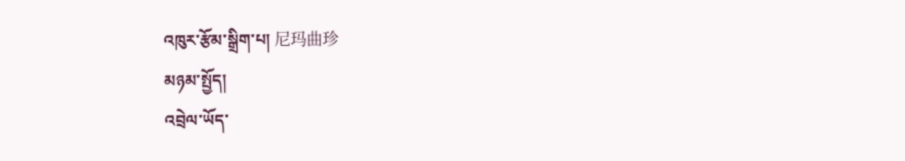འཁུར་རྩོམ་སྒྲིག་པ། 尼玛曲珍
མཉམ་སྤྱོད།
འབྲེལ་ཡོད་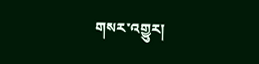གསར་འགྱུར།